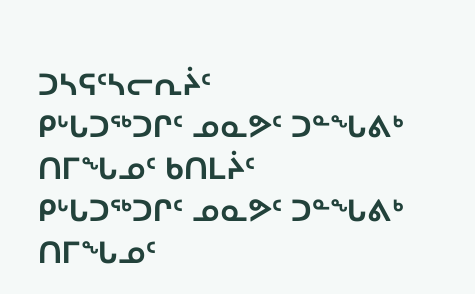ᑐᓴᕋᑦᓴᓕᕆᔩᑦ
ᑭᒡᒐᑐᖅᑐᒋᑦ ᓄᓇᕗᑦ ᑐᓐᖓᕕᒃ ᑎᒥᖓᓄᑦ ᑲᑎᒪᔩᑦ
ᑭᒡᒐᑐᖅᑐᒋᑦ ᓄᓇᕗᑦ ᑐᓐᖓᕕᒃ ᑎᒥᖓᓄᑦ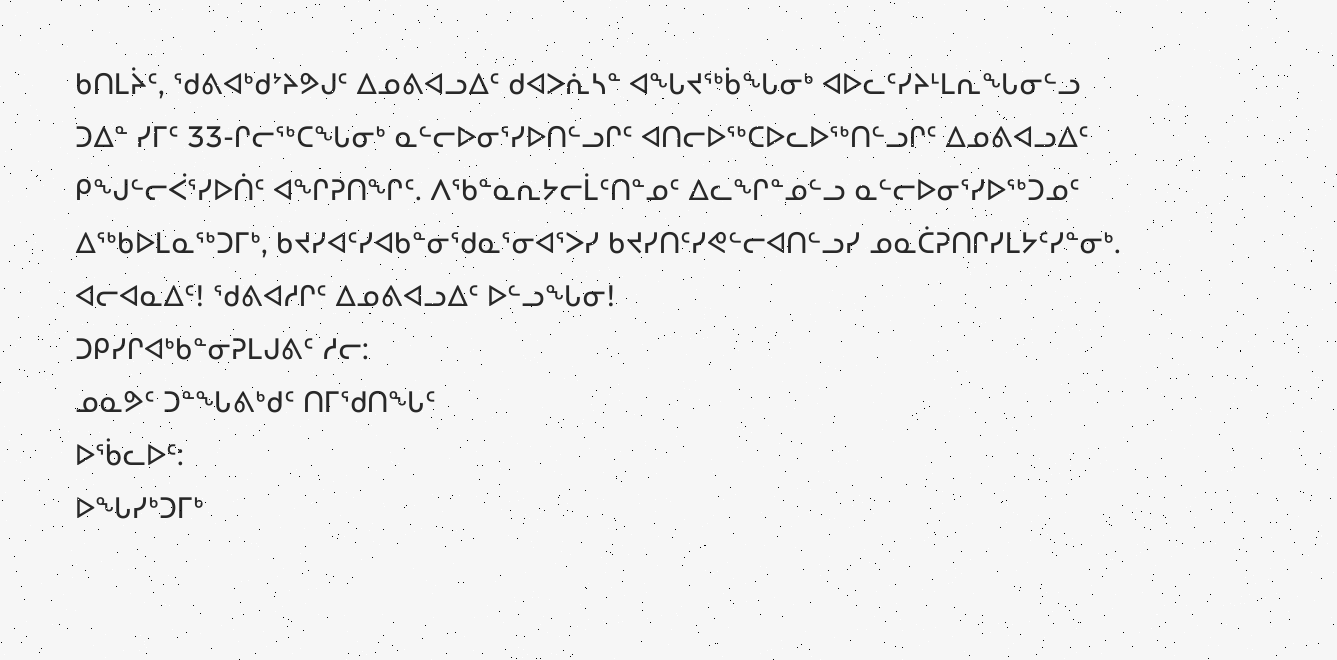ᑲᑎᒪᔩᑦ, ᖁᕕᐊᒃᑯᔾᔨᕗᒍᑦ ᐃᓄᕕᐊᓗᐃᑦ ᑯᐊᐳᕇᓴᓐ ᐊᖓᔪᖅᑳᖓᓂᒃ ᐊᐅᓚᑦᓯᔨᒻᒪᕆᖓᓂᓪᓗ ᑐᐃᓐ ᓯᒥᑦ 33-ᒋᓕᖅᑕᖓᓂᒃ ᓇᓪᓕᐅᓂᕐᓯᐅᑎᓪᓗᒋᑦ ᐊᑎᓕᐅᖅᑕᐅᓚᐅᖅᑎᓪᓗᒋᑦ ᐃᓄᕕᐊᓗᐃᑦ ᑭᖑᓪᓕᐹᕐᓯᐅᑏᑦ ᐊᖏᕈᑎᖏᑦ. ᐱᖃᓐᓇᕆᔭᓕᒫᑦᑎᓐᓄᑦ ᐃᓚᖏᓐᓄᓪᓗ ᓇᓪᓕᐅᓂᕐᓯᐅᖅᑐᓄᑦ ᐃᖅᑲᐅᒪᓇᖅᑐᒥᒃ, ᑲᔪᓯᐊᑦᓯᐊᑲᓐᓂᖁᓇᕐᓂᐊᕐᐳᓯ ᑲᔪᓯᑎᑦᓯᕙᓪᓕᐊᑎᓪᓗᓯ ᓄᓇᑖᕈᑎᒋᓯᒪᔭᑦᓯᓐᓂᒃ. ᐊᓕᐊᓇᐃᑦ! ᖁᕕᐊᓱᒋᑦ ᐃᓄᕕᐊᓗᐃᑦ ᐅᓪᓗᖓᓂ!
ᑐᑭᓯᒋᐊᒃᑲᓐᓂᕈᒪᒍᕕᑦ ᓱᓕ:
ᓄᓇᕗᑦ ᑐᓐᖓᕕᒃᑯᑦ ᑎᒥᖁᑎᖓᑦ
ᐅᖄᓚᐅᑦ:
ᐅᖓᓯᒃᑐᒥᒃ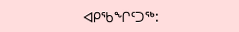ᐊᑭᖃᖏᑦᑐᖅ: